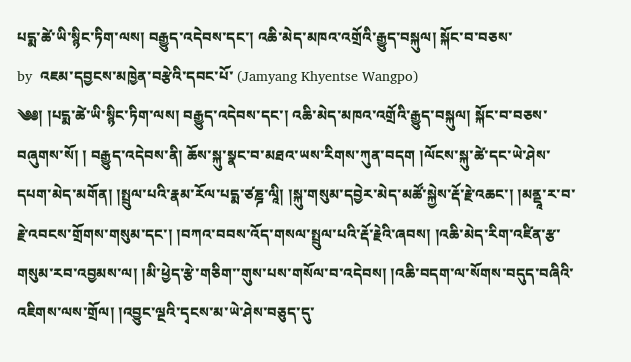པདྨ་ཚེ་ཡི་སྙིང་ཏིག་ལས། བརྒྱུད་འདེབས་དང་། འཆི་མེད་མཁའ་འགྲོའི་རྒྱུད་བསྐུལ། སྐོང་བ་བཅས་
by  འཇམ་དབྱངས་མཁྱེན་བརྩེའི་དབང་པོ་ (Jamyang Khyentse Wangpo)
༄༅། །པདྨ་ཚེ་ཡི་སྙིང་ཏིག་ལས། བརྒྱུད་འདེབས་དང་། འཆི་མེད་མཁའ་འགྲོའི་རྒྱུད་བསྐུལ། སྐོང་བ་བཅས་བཞུགས་སོ། ། བརྒྱུད་འདེབས་ནི། ཆོས་སྐུ་སྣང་བ་མཐའ་ཡས་རིགས་ཀུན་བདག །ལོངས་སྐུ་ཚེ་དང་ཡེ་ཤེས་དཔག་མེད་མགོན། །སྤྲུལ་པའི་རྣམ་རོལ་པདྨ་ཙཎྜ་ལཱི། །སྐུ་གསུམ་དབྱེར་མེད་མཚོ་སྐྱེས་རྡོ་རྗེ་འཆང་། །མནྡཱ་ར་བ་རྗེ་འབངས་གྲོགས་གསུམ་དང་། །བཀའ་བབས་འོད་གསལ་སྤྲུལ་པའི་རྡོ་རྗེའི་ཞབས། །འཆི་མེད་རིག་འཛིན་རྩ་གསུམ་རབ་འབྱམས་ལ། །མི་ཕྱེད་རྩེ་གཅིག་་གུས་པས་གསོལ་བ་འདེབས། །འཆི་བདག་ལ་སོགས་བདུད་བཞིའི་འཇིགས་ལས་གྲོལ། །འབྱུང་ལྔའི་དྭངས་མ་ཡེ་ཤེས་བཅུད་དུ་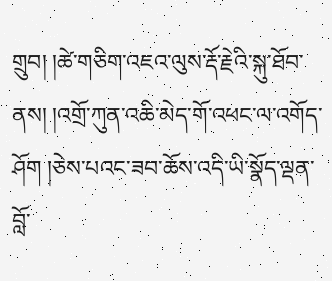གྲུབ། །ཚེ་གཅིག་འཇའ་ལུས་རྡོ་རྗེའི་སྐུ་ཐོབ་ནས། །འགྲོ་ཀུན་འཆི་མེད་གོ་འཕང་ལ་འགོད་ཤོག །ཅེས་པའང་ཟབ་ཆོས་འདི་ཡི་སྣོད་ལྡན་བློ་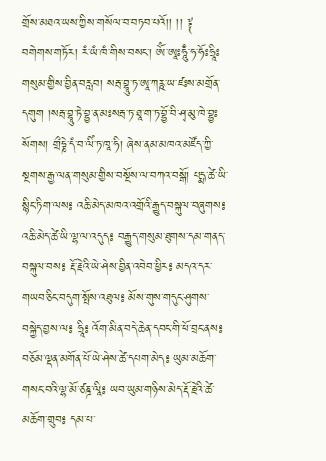གྲོས་མཐའ་ཡས་ཀྱིས་གསོལ་བ་བཏབ་པའོ།། །། ༈ བགེགས་གཏོར། རཾ་ཡཾ་ཁཾ་གིས་བསང་། ཨོཾ་ཨཱཿཧཱུྃ་ཧ་ཧོཿཧྲཱིཿ གསུམ་གྱིས་བྱིན་བརླབ། སརྦ་བྷཱུ་ཏ་ཨཱ་ཀརྵ་ཡ་ཛཿས་མགྲོན་དགུག །སརྦ་བྷཱུ་ཏེ་བྷྱ་ན་མཿསརྦ་ཏ་ཐཱ་ག་ཏ་བྷྱོ་བི་ཤྭ་མུ་ཁེ་བྷྱཿསོགས། གྲྀཧྞེ་དཾ་བ་ལིཾ་ཏ་ཁཱ་ཧི། ཞེས་ནམ་མཁའ་མཛོད་ཀྱི་སྔགས་རྒྱ་ལན་གསུམ་གྱིས་བསྔོས་ལ་བཀའ་བསྒོ། པདྨ་ཚེ་ཡི་སྙིང་ཏིག་ལས༔ འཆི་མེད་མཁའ་འགྲོའི་རྒྱུད་བསྐུལ་བཞུགས༔ འཆི་མེད་ཚེ་ཡི་ལྷ་ལ་འདུད༔ བརྒྱུད་གསུམ་ཐུགས་དམ་གནད་བསྐུལ་བས༔ རྡོ་རྗེའི་ཡེ་ཤེས་བྱིན་འབེབ་ཕྱིར༔ མདའ་དར་གཡབ་ཅིང་བདུག་སྤོས་འཐུལ༔ མོས་གུས་གདུང་ཤུགས་བསྐྱེད་བྱས་ལ༔ ཧྲཱི༔ འོག་མིན་བདེ་ཆེན་དབང་གི་ཕོ་བྲང་ནས༔ བཅོམ་ལྡན་མགོན་པོ་ཡེ་ཤེས་ཚེ་དཔག་མེད༔ ཡུམ་མཆོག་གསང་བའི་ལྷ་མོ་ཙཎྜ་ལཱི༔ ཡབ་ཡུམ་གཉིས་མེད་རྡོ་རྗེའི་ཚེ་མཆོག་གྲུབ༔ དམ་པ་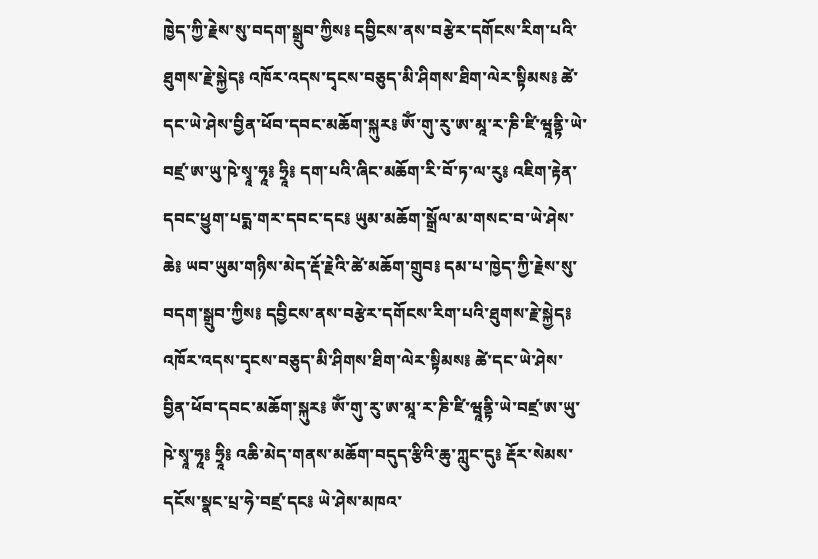ཁྱེད་ཀྱི་རྗེས་སུ་བདག་སྒྲུབ་ཀྱིས༔ དབྱིངས་ནས་བརྩེར་དགོངས་རིག་པའི་ཐུགས་རྗེ་སྐྱེད༔ འཁོར་འདས་དྭངས་བཅུད་མི་ཤིགས་ཐིག་ལེར་སྟིམས༔ ཚེ་དང་ཡེ་ཤེས་བྱིན་ཕོབ་དབང་མཆོག་སྐུར༔ ཨོཾ་གུ་རུ་ཨ་མཱ་ར་ཎི་ཛི་ཝཱནྟི་ཡེ་བཛྲ་ཨ་ཡུ་ཥེ་སྭཱ་ཧཱ༔ ཧྲཱི༔ དག་པའི་ཞིང་མཆོག་རི་བོ་ཏ་ལ་རུ༔ འཇིག་རྟེན་དབང་ཕྱུག་པདྨ་གར་དབང་དང༔ ཡུམ་མཆོག་སྒྲོལ་མ་གསང་བ་ཡེ་ཤེས་ཆེ༔ ཡབ་ཡུམ་གཉིས་མེད་རྡོ་རྗེའི་ཚེ་མཆོག་གྲུབ༔ དམ་པ་ཁྱེད་ཀྱི་རྗེས་སུ་བདག་སྒྲུབ་ཀྱིས༔ དབྱིངས་ནས་བརྩེར་དགོངས་རིག་པའི་ཐུགས་རྗེ་སྐྱེད༔ འཁོར་འདས་དྭངས་བཅུད་མི་ཤིགས་ཐིག་ལེར་སྟིམས༔ ཚེ་དང་ཡེ་ཤེས་བྱིན་ཕོབ་དབང་མཆོག་སྐུར༔ ཨོཾ་གུ་རུ་ཨ་མཱ་ར་ཎི་ཛི་ཝཱནྟི་ཡེ་བཛྲ་ཨ་ཡུ་ཥེ་སྭཱ་ཧཱ༔ ཧྲཱི༔ འཆི་མེད་གནས་མཆོག་བདུད་རྩིའི་ཆུ་ཀླུང་དུ༔ རྡོར་སེམས་དངོས་སྣང་པྲ་ཧེ་བཛྲ་དང༔ ཡེ་ཤེས་མཁའ་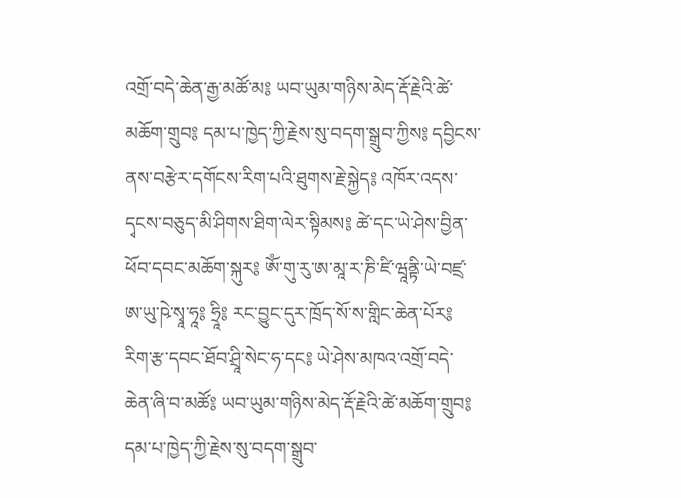འགྲོ་བདེ་ཆེན་རྒྱ་མཚོ་མ༔ ཡབ་ཡུམ་གཉིས་མེད་རྡོ་རྗེའི་ཚེ་མཆོག་གྲུབ༔ དམ་པ་ཁྱེད་ཀྱི་རྗེས་སུ་བདག་སྒྲུབ་ཀྱིས༔ དབྱིངས་ནས་བརྩེར་དགོངས་རིག་པའི་ཐུགས་རྗེ་སྐྱེད༔ འཁོར་འདས་དྭངས་བཅུད་མི་ཤིགས་ཐིག་ལེར་སྟིམས༔ ཚེ་དང་ཡེ་ཤེས་བྱིན་ཕོབ་དབང་མཆོག་སྐུར༔ ཨོཾ་གུ་རུ་ཨ་མཱ་ར་ཎི་ཛི་ཝཱནྟི་ཡེ་བཛྲ་ཨ་ཡུ་ཥེ་སྭཱ་ཧཱ༔ ཧྲཱི༔ རང་བྱུང་དུར་ཁྲོད་སོ་ས་གླིང་ཆེན་པོར༔ རིག་རྩ་དབང་ཐོབ་ཤྲཱི་སེང་ཧ་དང༔ ཡེ་ཤེས་མཁའ་འགྲོ་བདེ་ཆེན་ཞི་བ་མཚོ༔ ཡབ་ཡུམ་གཉིས་མེད་རྡོ་རྗེའི་ཚེ་མཆོག་གྲུབ༔ དམ་པ་ཁྱེད་ཀྱི་རྗེས་སུ་བདག་སྒྲུབ་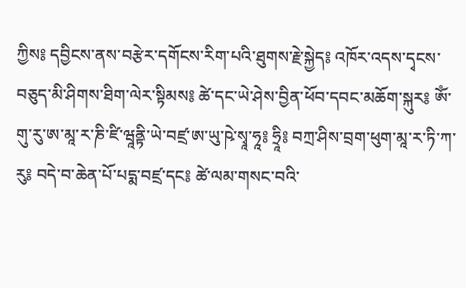ཀྱིས༔ དབྱིངས་ནས་བརྩེར་དགོངས་རིག་པའི་ཐུགས་རྗེ་སྐྱེད༔ འཁོར་འདས་དྭངས་བཅུད་མི་ཤིགས་ཐིག་ལེར་སྟིམས༔ ཚེ་དང་ཡེ་ཤེས་བྱིན་ཕོབ་དབང་མཆོག་སྐུར༔ ཨོཾ་གུ་རུ་ཨ་མཱ་ར་ཎི་ཛི་ཝཱནྟི་ཡེ་བཛྲ་ཨ་ཡུ་ཥེ་སྭཱ་ཧཱ༔ ཧྲཱི༔ བཀྲ་ཤིས་བྲག་ཕུག་མཱ་ར་ཏི་ཀ་རུ༔ བདེ་བ་ཆེན་པོ་པདྨ་བཛྲ་དང༔ ཚེ་ལམ་གསང་བའི་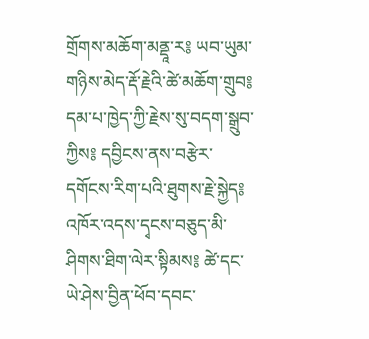གྲོགས་མཆོག་མནྡཱ་ར༔ ཡབ་ཡུམ་གཉིས་མེད་རྡོ་རྗེའི་ཚེ་མཆོག་གྲུབ༔ དམ་པ་ཁྱེད་ཀྱི་རྗེས་སུ་བདག་སྒྲུབ་ཀྱིས༔ དབྱིངས་ནས་བརྩེར་དགོངས་རིག་པའི་ཐུགས་རྗེ་སྐྱེད༔ འཁོར་འདས་དྭངས་བཅུད་མི་ཤིགས་ཐིག་ལེར་སྟིམས༔ ཚེ་དང་ཡེ་ཤེས་བྱིན་ཕོབ་དབང་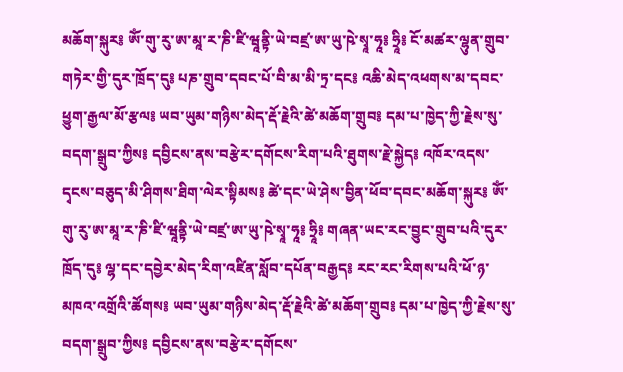མཆོག་སྐུར༔ ཨོཾ་གུ་རུ་ཨ་མཱ་ར་ཎི་ཛི་ཝཱནྟི་ཡེ་བཛྲ་ཨ་ཡུ་ཥེ་སྭཱ་ཧཱ༔ ཧྲཱི༔ ངོ་མཚར་ལྷུན་གྲུབ་གཏེར་གྱི་དུར་ཁྲོད་དུ༔ པཎ་གྲུབ་དབང་པོ་བི་མ་མི་ཏྲ་དང༔ འཆི་མེད་འཕགས་མ་དབང་ཕྱུག་རྒྱལ་མོ་རྩལ༔ ཡབ་ཡུམ་གཉིས་མེད་རྡོ་རྗེའི་ཚེ་མཆོག་གྲུབ༔ དམ་པ་ཁྱེད་ཀྱི་རྗེས་སུ་བདག་སྒྲུབ་ཀྱིས༔ དབྱིངས་ནས་བརྩེར་དགོངས་རིག་པའི་ཐུགས་རྗེ་སྐྱེད༔ འཁོར་འདས་དྭངས་བཅུད་མི་ཤིགས་ཐིག་ལེར་སྟིམས༔ ཚེ་དང་ཡེ་ཤེས་བྱིན་ཕོབ་དབང་མཆོག་སྐུར༔ ཨོཾ་གུ་རུ་ཨ་མཱ་ར་ཎི་ཛི་ཝཱནྟི་ཡེ་བཛྲ་ཨ་ཡུ་ཥེ་སྭཱ་ཧཱ༔ ཧྲཱི༔ གཞན་ཡང་རང་བྱུང་གྲུབ་པའི་དུར་ཁྲོད་དུ༔ ལྷ་དང་དབྱེར་མེད་རིག་འཛིན་སློབ་དཔོན་བརྒྱད༔ རང་རང་རིགས་པའི་ཕོ་ཉ་མཁའ་འགྲོའི་ཚོགས༔ ཡབ་ཡུམ་གཉིས་མེད་རྡོ་རྗེའི་ཚེ་མཆོག་གྲུབ༔ དམ་པ་ཁྱེད་ཀྱི་རྗེས་སུ་བདག་སྒྲུབ་ཀྱིས༔ དབྱིངས་ནས་བརྩེར་དགོངས་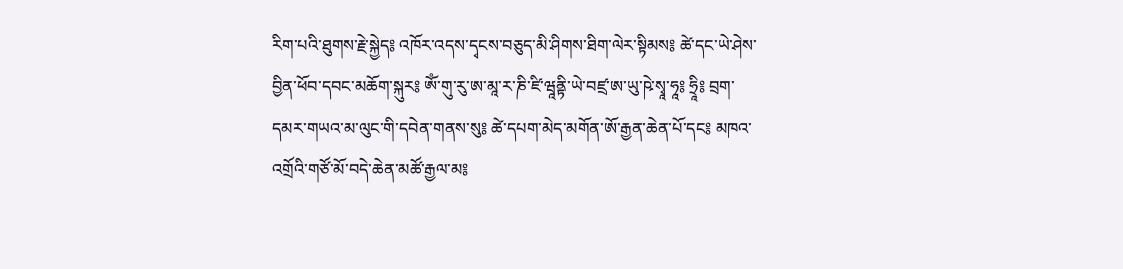རིག་པའི་ཐུགས་རྗེ་སྐྱེད༔ འཁོར་འདས་དྭངས་བཅུད་མི་ཤིགས་ཐིག་ལེར་སྟིམས༔ ཚེ་དང་ཡེ་ཤེས་བྱིན་ཕོབ་དབང་མཆོག་སྐུར༔ ཨོཾ་གུ་རུ་ཨ་མཱ་ར་ཎི་ཛི་ཝཱནྟི་ཡེ་བཛྲ་ཨ་ཡུ་ཥེ་སྭཱ་ཧཱ༔ ཧྲཱི༔ བྲག་དམར་གཡའ་མ་ལུང་གི་དབེན་གནས་སུ༔ ཚེ་དཔག་མེད་མགོན་ཨོ་རྒྱན་ཆེན་པོ་དང༔ མཁའ་འགྲོའི་གཙོ་མོ་བདེ་ཆེན་མཚོ་རྒྱལ་མ༔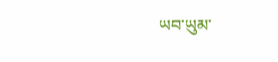ཡབ་ཡུམ་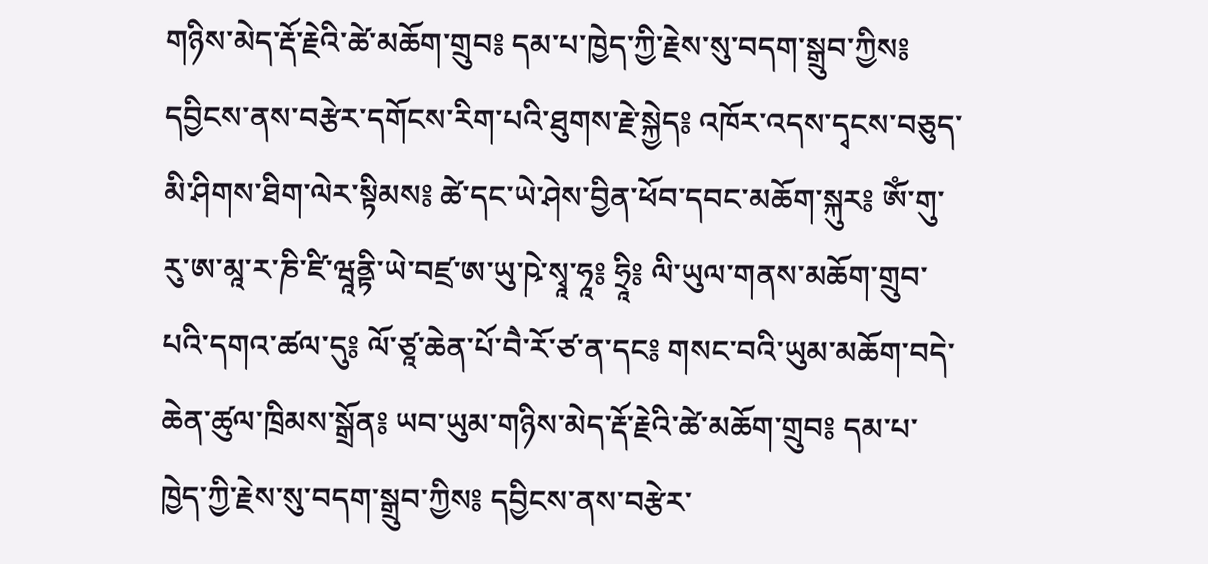གཉིས་མེད་རྡོ་རྗེའི་ཚེ་མཆོག་གྲུབ༔ དམ་པ་ཁྱེད་ཀྱི་རྗེས་སུ་བདག་སྒྲུབ་ཀྱིས༔ དབྱིངས་ནས་བརྩེར་དགོངས་རིག་པའི་ཐུགས་རྗེ་སྐྱེད༔ འཁོར་འདས་དྭངས་བཅུད་མི་ཤིགས་ཐིག་ལེར་སྟིམས༔ ཚེ་དང་ཡེ་ཤེས་བྱིན་ཕོབ་དབང་མཆོག་སྐུར༔ ཨོཾ་གུ་རུ་ཨ་མཱ་ར་ཎི་ཛི་ཝཱནྟི་ཡེ་བཛྲ་ཨ་ཡུ་ཥེ་སྭཱ་ཧཱ༔ ཧྲཱི༔ ལི་ཡུལ་གནས་མཆོག་གྲུབ་པའི་དགའ་ཚལ་དུ༔ ལོ་ཙཱ་ཆེན་པོ་བཻ་རོ་ཙ་ན་དང༔ གསང་བའི་ཡུམ་མཆོག་བདེ་ཆེན་ཚུལ་ཁྲིམས་སྒྲོན༔ ཡབ་ཡུམ་གཉིས་མེད་རྡོ་རྗེའི་ཚེ་མཆོག་གྲུབ༔ དམ་པ་ཁྱེད་ཀྱི་རྗེས་སུ་བདག་སྒྲུབ་ཀྱིས༔ དབྱིངས་ནས་བརྩེར་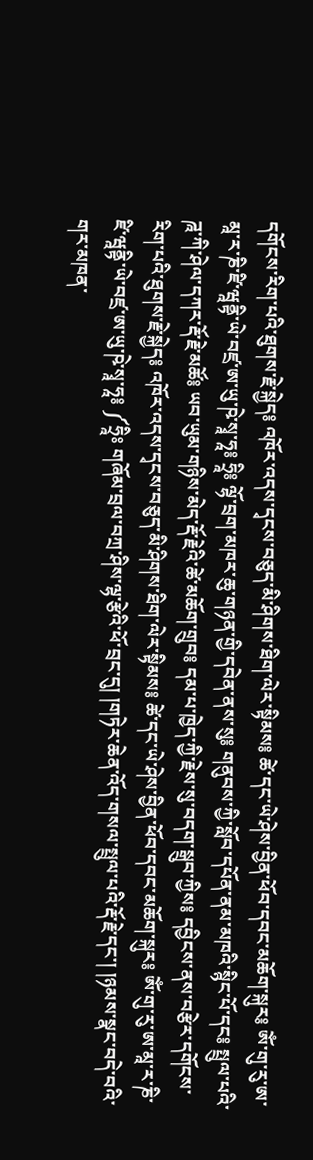དགོངས་རིག་པའི་ཐུགས་རྗེ་སྐྱེད༔ འཁོར་འདས་དྭངས་བཅུད་མི་ཤིགས་ཐིག་ལེར་སྟིམས༔ ཚེ་དང་ཡེ་ཤེས་བྱིན་ཕོབ་དབང་མཆོག་སྐུར༔ ཨོཾ་གུ་རུ་ཨ་མཱ་ར་ཎི་ཛི་ཝཱནྟི་ཡེ་བཛྲ་ཨ་ཡུ་ཥེ་སྭཱ་ཧཱ༔ ཧྲཱི༔ ལྷོ་བྲག་མཁར་ཆུ་གཉན་གྱི་དབེན་ནས་སུ༔ གནུབས་ཀྱི་སློབ་དཔོན་ནམ་མཁའི་སྙིང་པོ་དང༔ སྤྲུལ་པའི་ཌཱ་ཀི་ཤེལ་དཀར་རྡོ་རྗེ་མཚོ༔ ཡབ་ཡུམ་གཉིས་མེད་རྡོ་རྗེའི་ཚེ་མཆོག་གྲུབ༔ དམ་པ་ཁྱེད་ཀྱི་རྗེས་སུ་བདག་སྒྲུབ་ཀྱིས༔ དབྱིངས་ནས་བརྩེར་དགོངས་རིག་པའི་ཐུགས་རྗེ་སྐྱེད༔ འཁོར་འདས་དྭངས་བཅུད་མི་ཤིགས་ཐིག་ལེར་སྟིམས༔ ཚེ་དང་ཡེ་ཤེས་བྱིན་ཕོབ་དབང་མཆོག་སྐུར༔ ཨོཾ་གུ་རུ་ཨ་མཱ་ར་ཎི་ཛི་ཝཱནྟི་ཡེ་བཛྲ་ཨ་ཡུ་ཥེ་སྭཱ་ཧཱ༔ ༼ཧྲཱིཿ གཞོམ་བྲལ་བཀྲ་ཤིས་ལྷ་རྩེའི་ཕོ་བྲང་དུ། །གཏེར་ཆེན་འོད་གསལ་སྤྲུལ་པའི་རྡོ་རྗེ་དང་། །ཉམས་སྣང་བདེ་བའི་གར་མཁན་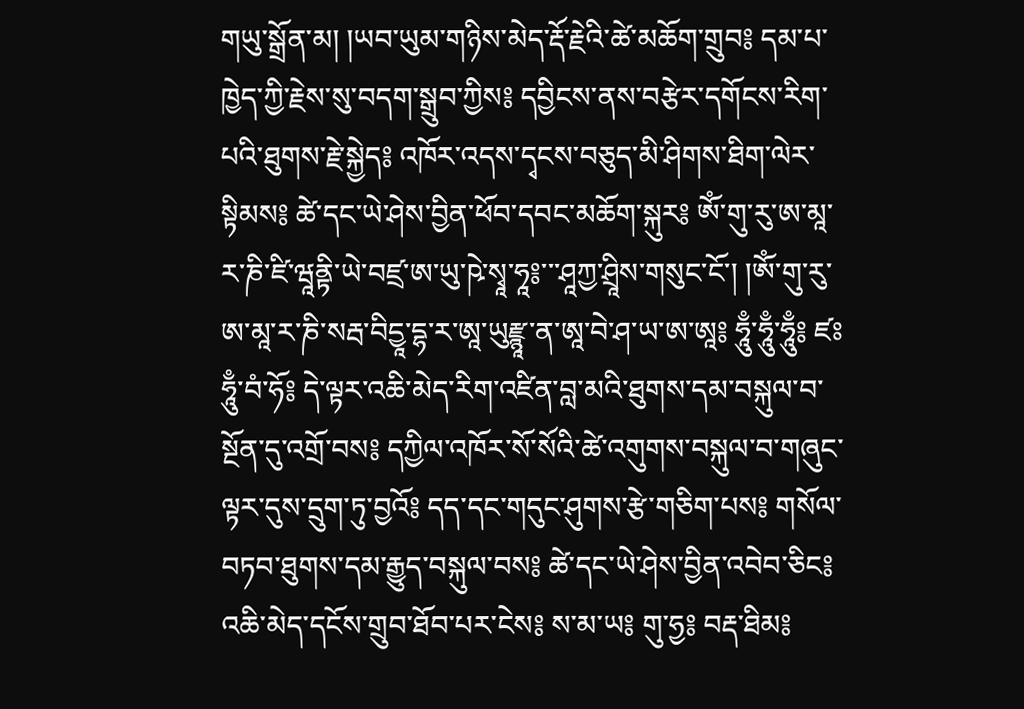གཡུ་སྒྲོན་མ། །ཡབ་ཡུམ་གཉིས་མེད་རྡོ་རྗེའི་ཚེ་མཆོག་གྲུབ༔ དམ་པ་ཁྱེད་ཀྱི་རྗེས་སུ་བདག་སྒྲུབ་ཀྱིས༔ དབྱིངས་ནས་བརྩེར་དགོངས་རིག་པའི་ཐུགས་རྗེ་སྐྱེད༔ འཁོར་འདས་དྭངས་བཅུད་མི་ཤིགས་ཐིག་ལེར་སྟིམས༔ ཚེ་དང་ཡེ་ཤེས་བྱིན་ཕོབ་དབང་མཆོག་སྐུར༔ ཨོཾ་གུ་རུ་ཨ་མཱ་ར་ཎི་ཛི་ཝཱནྟི་ཡེ་བཛྲ་ཨ་ཡུ་ཥེ་སྭཱ་ཧཱ༔་་་ཤཱཀྱ་ཤྲཱིས་གསུང་ངོ་། །ཨོཾ་གུ་རུ་ཨ་མཱ་ར་ཎི་སརྦ་བིདྱཱ་དྷ་ར་ཨཱ་ཡུརྫྙཱ་ན་ཨཱ་བེ་ཤ་ཡ་ཨ་ཨཱ༔ ཧཱུྃ་ཧཱུྃ་ཧཱུྃ༔ ཛཿཧཱུྃ་བཾ་ཧོ༔ དེ་ལྟར་འཆི་མེད་རིག་འཛིན་བླ་མའི་ཐུགས་དམ་བསྐུལ་བ་སྔོན་དུ་འགྲོ་བས༔ དཀྱིལ་འཁོར་སོ་སོའི་ཚེ་འགུགས་བསྐུལ་བ་གཞུང་ལྟར་དུས་དྲུག་ཏུ་བྱའོ༔ དད་དང་གདུང་ཤུགས་རྩེ་གཅིག་པས༔ གསོལ་བཏབ་ཐུགས་དམ་རྒྱུད་བསྐུལ་བས༔ ཚེ་དང་ཡེ་ཤེས་བྱིན་འབེབ་ཅིང༔ འཆི་མེད་དངོས་གྲུབ་ཐོབ་པར་ངེས༔ ས་མ་ཡ༔ གུ་ཧྱ༔ བརྡ་ཐིམ༔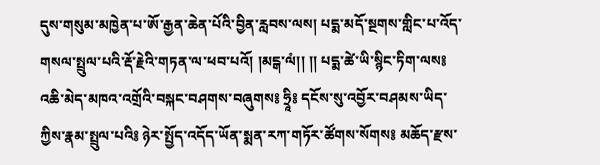དུས་གསུམ་མཁྱེན་པ་ཨོ་རྒྱན་ཆེན་པོའི་བྱིན་རླབས་ལས། པདྨ་མདོ་སྔགས་གླིང་པ་འོད་གསལ་སྤྲུལ་པའི་རྡོ་རྗེའི་གཏན་ལ་ཕབ་པའོ། །མངྒ་ལཾ།། །། པདྨ་ཚེ་ཡི་སྙིང་ཏིག་ལས༔ འཆི་མེད་མཁའ་འགྲོའི་བསྐང་བཤགས་བཞུགས༔ ཧྲཱི༔ དངོས་སུ་འབྱོར་བཤམས་ཡིད་ཀྱིས་རྣམ་སྤྲུལ་པའི༔ ཉེར་སྤྱོད་འདོད་ཡོན་སྨན་རཀ་གཏོར་ཚོགས་སོགས༔ མཆོད་རྫས་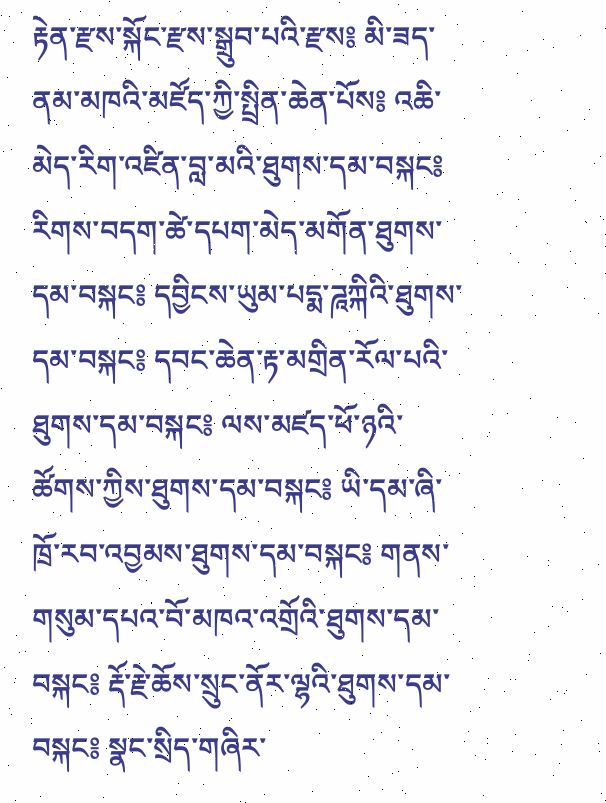རྟེན་རྫས་སྐོང་རྫས་སྒྲུབ་པའི་རྫས༔ མི་ཟད་ནམ་མཁའི་མཛོད་ཀྱི་སྤྲིན་ཆེན་པོས༔ འཆི་མེད་རིག་འཛིན་བླ་མའི་ཐུགས་དམ་བསྐང༔ རིགས་བདག་ཚེ་དཔག་མེད་མགོན་ཐུགས་དམ་བསྐང༔ དབྱིངས་ཡུམ་པདྨ་ཌཱཀྐིའི་ཐུགས་དམ་བསྐང༔ དབང་ཆེན་རྟ་མགྲིན་རོལ་པའི་ཐུགས་དམ་བསྐང༔ ལས་མཛད་ཕོ་ཉའི་ཚོགས་ཀྱིས་ཐུགས་དམ་བསྐང༔ ཡི་དམ་ཞི་ཁྲོ་རབ་འབྱམས་ཐུགས་དམ་བསྐང༔ གནས་གསུམ་དཔའ་བོ་མཁའ་འགྲོའི་ཐུགས་དམ་བསྐང༔ རྡོ་རྗེ་ཆོས་སྲུང་ནོར་ལྷའི་ཐུགས་དམ་བསྐང༔ སྣང་སྲིད་གཞིར་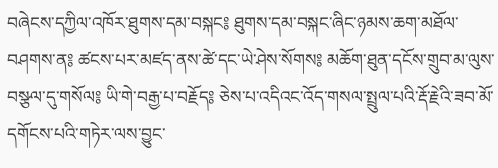བཞེངས་དཀྱིལ་འཁོར་ཐུགས་དམ་བསྐང༔ ཐུགས་དམ་བསྐང་ཞིང་ཉམས་ཆག་མཐོལ་བཤགས་ན༔ ཚངས་པར་མཛད་ནས་ཚེ་དང་ཡེ་ཤེས་སོགས༔ མཆོག་ཐུན་དངོས་གྲུབ་མ་ལུས་བསྩལ་དུ་གསོལ༔ ཡི་གེ་བརྒྱ་པ་བརྗོད༔ ཅེས་པ་འདིའང་འོད་གསལ་སྤྲུལ་པའི་རྡོ་རྗེའི་ཟབ་མོ་དགོངས་པའི་གཏེར་ལས་བྱུང་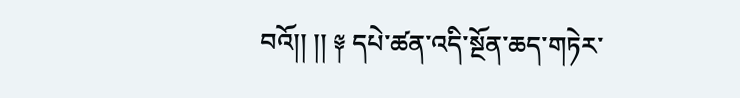བའོ།། །། ༈ དཔེ་ཚན་འདི་སྔོན་ཆད་གཏེར་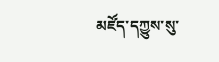མཛོད་དཀྱུས་སུ་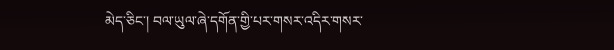མེད་ཅིང་། བལ་ཡུལ་ཞེ་དགོན་གྱི་པར་གསར་འདིར་གསར་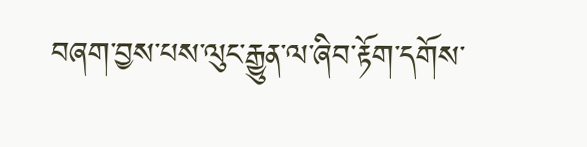བཞག་བྱས་པས་ལུང་རྒྱུན་ལ་ཞིབ་རྟོག་དགོས་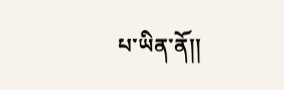པ་ཡིན་ནོ།།